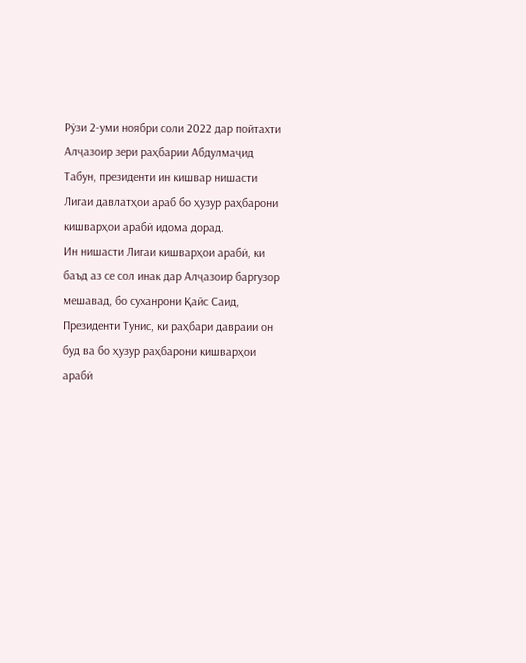Рӯзи 2-уми ноябри соли 2022 дар пойтахти Алҷазоир зери раҳбарии Абдулмаҷид Табун, президенти ин кишвар нишасти Лигаи давлатҳои араб бо ҳузур раҳбарони кишварҳои арабӣ идома дорад.
Ин нишасти Лигаи кишварҳои арабӣ, ки баъд аз се сол инак дар Алҷазоир баргузор мешавад, бо суханрони Қайс Саид, Президенти Тунис, ки раҳбари давраии он буд ва бо ҳузур раҳбарони кишварҳои арабӣ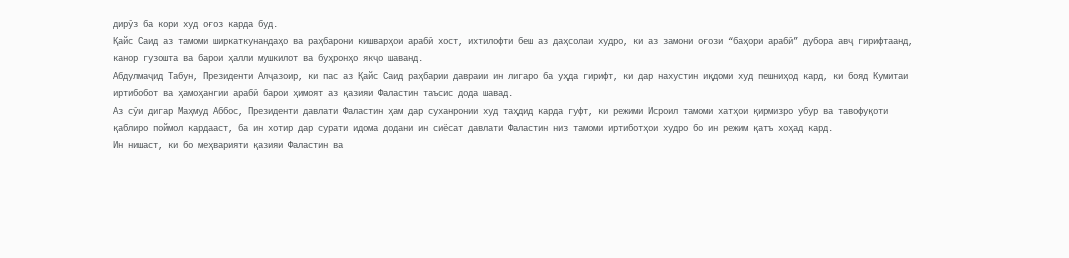дирӯз ба кори худ оғоз карда буд.
Қайс Саид аз тамоми ширкаткунандаҳо ва раҳбарони кишварҳои арабӣ хост, ихтилофти беш аз даҳсолаи худро, ки аз замони оғози “баҳори арабӣ” дубора авҷ гирифтаанд, канор гузошта ва барои ҳалли мушкилот ва буҳронҳо якҷо шаванд.
Абдулмаҷид Табун, Президенти Алҷазоир, ки пас аз Қайс Саид раҳбарии давраии ин лигаро ба уҳда гирифт, ки дар нахустин иқдоми худ пешниҳод кард, ки бояд Кумитаи иртибобот ва ҳамоҳангии арабӣ барои ҳимоят аз қазияи Фаластин таъсис дода шавад.
Аз сӯи дигар Маҳмуд Аббос, Президенти давлати Фаластин ҳам дар суханронии худ таҳдид карда гуфт, ки режими Исроил тамоми хатҳои қирмизро убур ва тавофуқоти қаблиро поймол кардааст, ба ин хотир дар сурати идома додани ин сиёсат давлати Фаластин низ тамоми иртиботҳои худро бо ин режим қатъ хоҳад кард.
Ин нишаст, ки бо меҳварияти қазияи Фаластин ва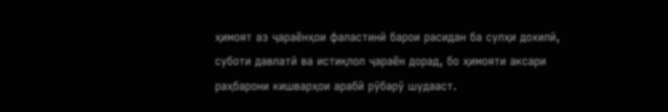ҳимоят аз ҷараёнҳои фаластинӣ барои расидан ба сулҳи дохилӣ, суботи давлатӣ ва истиқлол ҷараён дорад, бо ҳимояти аксари раҳбарони кишварҳои арабӣ рӯбарӯ шудааст.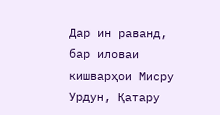Дар ин раванд, бар иловаи кишварҳои Мисру Урдун, Қатару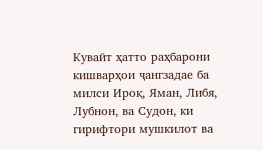Кувайт ҳатто раҳбарони кишварҳои ҷангзадае ба милси Ироқ, Яман, Либя, Лубнон, ва Судон, ки гирифтори мушкилот ва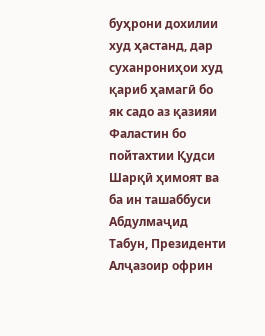буҳрони дохилии худ ҳастанд, дар суханрониҳои худ қариб ҳамагӣ бо як садо аз қазияи Фаластин бо пойтахтии Қудси Шарқӣ ҳимоят ва ба ин ташаббуси Абдулмаҷид Табун, Президенти Алҷазоир офрин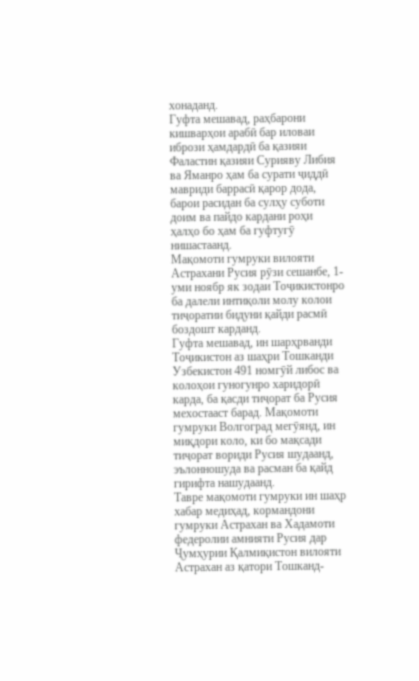хонаданд.
Гуфта мешавад, раҳбарони кишварҳои арабӣ бар иловаи ибрози ҳамдардӣ ба қазияи Фаластин қазияи Сурияву Либия ва Яманро ҳам ба сурати ҷиддӣ мавриди баррасӣ қарор дода, барои расидан ба сулҳу суботи доим ва пайдо кардани роҳи ҳалҳо бо ҳам ба гуфтугӯ нишастаанд.
Мақомоти гумруки вилояти Астрахани Русия рӯзи сешанбе, 1-уми ноябр як зодаи Тоҷикистонро ба далели интиқоли молу колои тиҷоратии бидуни қайди расмӣ боздошт карданд.
Гуфта мешавад, ин шарҳрванди Тоҷикистон аз шаҳри Тошканди Узбекистон 491 номгӯй либос ва колоҳои гуногунро харидорӣ карда, ба қасди тиҷорат ба Русия мехостааст барад. Мақомоти гумруки Волгоград мегӯянд, ин миқдори коло, ки бо мақсади тиҷорат вориди Русия шудаанд, эълонношуда ва расман ба қайд гирифта нашудаанд.
Тавре мақомоти гумруки ин шаҳр хабар медиҳад, кормандони гумруки Астрахан ва Хадамоти федеролии амнияти Русия дар Ҷумҳурии Қалмиқистон вилояти Астрахан аз қатори Тошканд-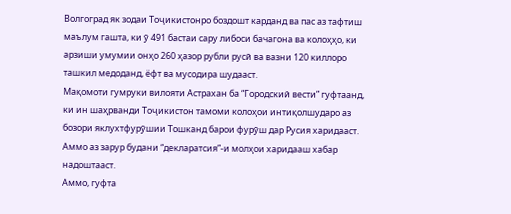Волгоград як зодаи Тоҷикистонро боздошт карданд ва пас аз тафтиш маълум гашта, ки ӯ 491 бастаи сару либоси бачагона ва колоҳҳо, ки арзиши умумии онҳо 260 ҳазор рубли русӣ ва вазни 120 киллоро ташкил медоданд, ёфт ва мусодира шудааст.
Мақомоти гумруки вилояти Астрахан ба “Городский вести” гуфтаанд, ки ин шаҳрванди Тоҷикистон тамоми колоҳои интиқолшударо аз бозори яклухтфурӯшии Тошканд барои фурӯш дар Русия харидааст. Аммо аз зарур будани “декларатсия”-и молҳои харидааш хабар надоштааст.
Аммо, гуфта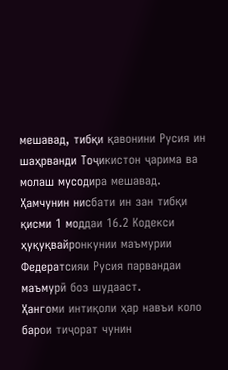мешавад, тибқи қавонини Русия ин шаҳрванди Тоҷикистон ҷарима ва молаш мусодира мешавад. Ҳамчунин нисбати ин зан тибқи қисми 1 моддаи 16.2 Кодекси ҳуқуқвайронкунии маъмурии Федератсияи Русия парвандаи маъмурӣ боз шудааст.
Ҳангоми интиқоли ҳар навъи коло барои тиҷорат чунин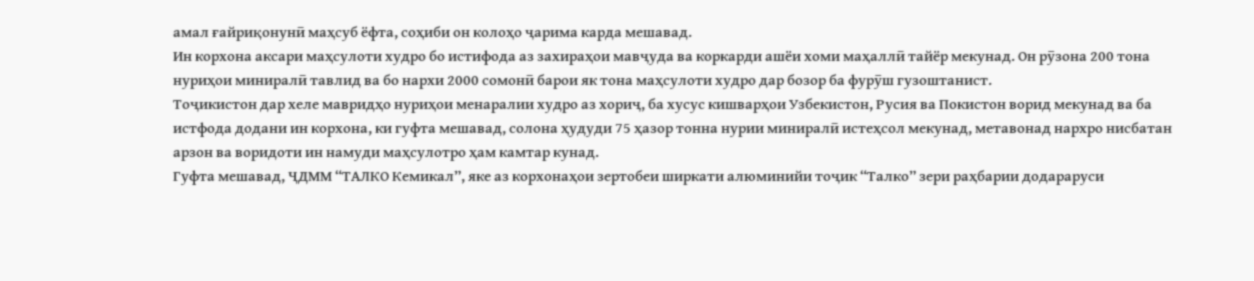амал ғайриқонунӣ маҳсуб ёфта, соҳиби он колоҳо ҷарима карда мешавад.
Ин корхона аксари маҳсулоти худро бо истифода аз захираҳои мавҷуда ва коркарди ашёи хоми маҳаллӣ тайёр мекунад. Он рӯзона 200 тона нуриҳои миниралӣ тавлид ва бо нархи 2000 сомонӣ барои як тона маҳсулоти худро дар бозор ба фурӯш гузоштанист.
Тоҷикистон дар хеле мавридҳо нуриҳои менаралии худро аз хориҷ, ба хусус кишварҳои Узбекистон, Русия ва Покистон ворид мекунад ва ба истфода додани ин корхона, ки гуфта мешавад, солона ҳудуди 75 ҳазор тонна нурии миниралӣ истеҳсол мекунад, метавонад нархро нисбатан арзон ва воридоти ин намуди маҳсулотро ҳам камтар кунад.
Гуфта мешавад, ҶДММ “ТАЛКО Кемикал”, яке аз корхонаҳои зертобеи ширкати алюминийи тоҷик “Талко” зери раҳбарии додараруси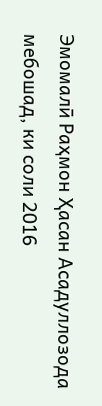Эмомалӣ Раҳмон Ҳасан Асадуллозода мебошад, ки соли 2016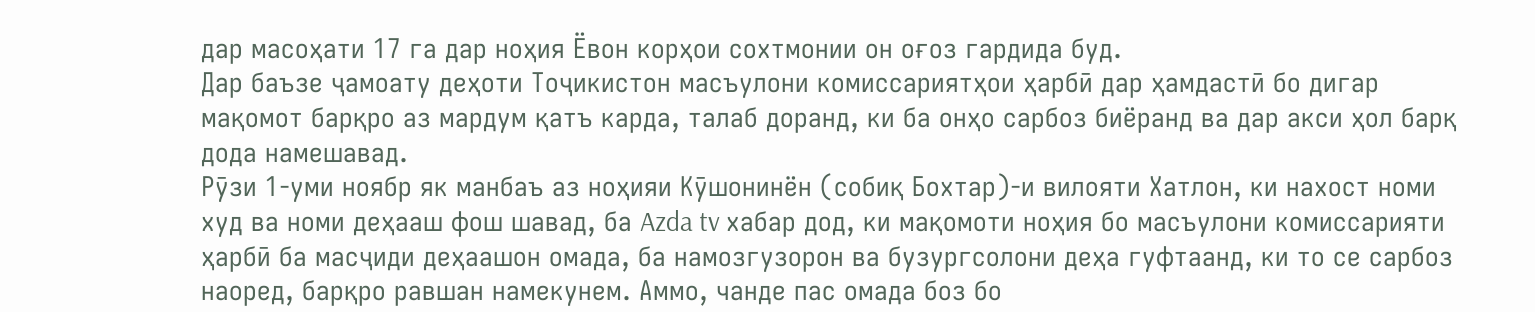дар масоҳати 17 га дар ноҳия Ёвон корҳои сохтмонии он оғоз гардида буд.
Дар баъзе ҷамоату деҳоти Тоҷикистон масъулони комиссариятҳои ҳарбӣ дар ҳамдастӣ бо дигар мақомот барқро аз мардум қатъ карда, талаб доранд, ки ба онҳо сарбоз биёранд ва дар акси ҳол барқ дода намешавад.
Рӯзи 1-уми ноябр як манбаъ аз ноҳияи Кӯшонинён (собиқ Бохтар)-и вилояти Хатлон, ки нахост номи худ ва номи деҳааш фош шавад, ба Azda tv хабар дод, ки мақомоти ноҳия бо масъулони комиссарияти ҳарбӣ ба масҷиди деҳаашон омада, ба намозгузорон ва бузургсолони деҳа гуфтаанд, ки то се сарбоз наоред, барқро равшан намекунем. Аммо, чанде пас омада боз бо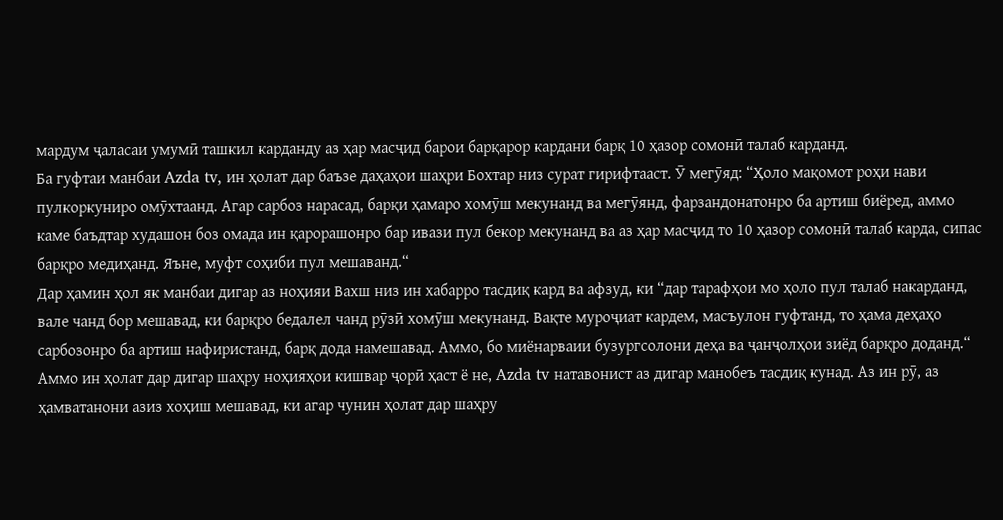мардум ҷаласаи умумӣ ташкил карданду аз ҳар масҷид барои барқарор кардани барқ 10 ҳазор сомонӣ талаб карданд.
Ба гуфтаи манбаи Azda tv, ин ҳолат дар баъзе даҳаҳои шаҳри Бохтар низ сурат гирифтааст. Ӯ мегӯяд: “Ҳоло мақомот роҳи нави пулкоркуниро омӯхтаанд. Агар сарбоз нарасад, барқи ҳамаро хомӯш мекунанд ва мегӯянд, фарзандонатонро ба артиш биёред, аммо каме баъдтар худашон боз омада ин қарорашонро бар ивази пул бекор мекунанд ва аз ҳар масҷид то 10 ҳазор сомонӣ талаб карда, сипас барқро медиҳанд. Яъне, муфт соҳиби пул мешаванд.“
Дар ҳамин ҳол як манбаи дигар аз ноҳияи Вахш низ ин хабарро тасдиқ кард ва афзуд, ки “дар тарафҳои мо ҳоло пул талаб накарданд, вале чанд бор мешавад, ки барқро бедалел чанд рӯзӣ хомӯш мекунанд. Вақте муроҷиат кардем, масъулон гуфтанд, то ҳама деҳаҳо сарбозонро ба артиш нафиристанд, барқ дода намешавад. Аммо, бо миёнарваии бузургсолони деҳа ва ҷанҷолҳои зиёд барқро доданд.“
Аммо ин ҳолат дар дигар шаҳру ноҳияҳои кишвар ҷорӣ ҳаст ё не, Azda tv натавонист аз дигар манобеъ тасдиқ кунад. Аз ин рӯ, аз ҳамватанони азиз хоҳиш мешавад, ки агар чунин ҳолат дар шаҳру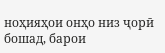ноҳияҳои онҳо низ ҷорӣ бошад, барои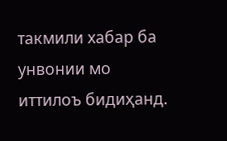такмили хабар ба унвонии мо иттилоъ бидиҳанд.